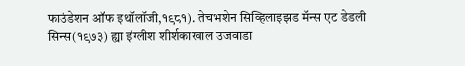फाउंडेशन ऑफ इथॉलॉजी,१९८१). तेचभशेन सिव्हिलाइझड मॅन्स एट डेडली सिन्स(१९७३) ह्या इंग्लीश शीर्शकाखाल उजवाडा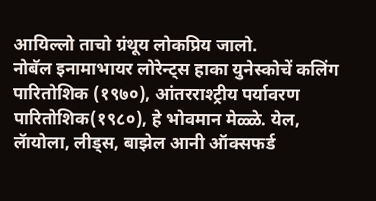आयिल्लो ताचो ग्रंथूय लोकप्रिय जालो.
नोबॅल इनामाभायर लोरेन्ट्स हाका युनेस्कोचें कलिंग पारितोशिक (१९७०), आंतरराश्ट्रीय पर्यावरण पारितोशिक(१९८०), हे भोवमान मेळ्ळे. येल, लॅायोला, लीड्स, बाझेल आनी ऑक्सफर्ड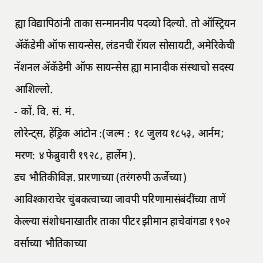ह्या विद्यापिठांनी ताका सन्माननीय पदव्यो दिल्यो. तो ऑस्ट्रियन ॲकॅडेमी ऑफ सायन्सेस, लंडनची रॅायल सोसायटी, अमेरिकेची नॅशनल ॲकॅडेमी ऑफ सायन्सेस ह्या मानादीक संस्थाचो सदस्य आशिल्लो.
- कों. वि. सं. मं.
लोरेन्ट्स, हेंड्रिक आंटोन :(जल्म : १८ जुलय १८५३, आर्नम; मरण: ४ फेब्रुवारी १९२८, हार्लेम).
डच भौतिकीविज्ञ. प्रारणाच्या (तरंगरुपी ऊर्जेच्या) आविश्काराचेर चुंबकत्वाच्या जावपी परिणामासंबंदींच्या ताणें केल्ल्या संशोधनाखातीर ताका पीटर झीमान हाचेवांगडा १९०२ वर्साच्या भौतिकाच्या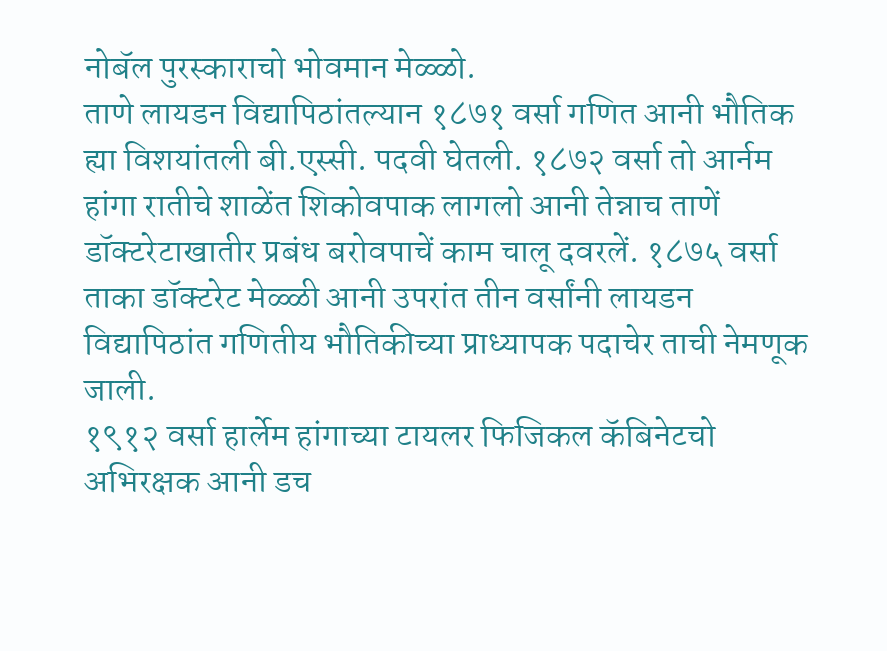नोबॅल पुरस्काराचो भोवमान मेळ्ळो.
ताणे लायडन विद्यापिठांतल्यान १८७१ वर्सा गणित आनी भौतिक ह्या विशयांतली बी.एस्सी. पदवी घेतली. १८७२ वर्सा तो आर्नम हांगा रातीचे शाळेंत शिकोवपाक लागलो आनी तेन्नाच ताणें डॉक्टरेटाखातीर प्रबंध बरोवपाचें काम चालू दवरलें. १८७५ वर्सा ताका डॉक्टरेट मेळ्ळी आनी उपरांत तीन वर्सांनी लायडन विद्यापिठांत गणितीय भौतिकीच्या प्राध्यापक पदाचेर ताची नेमणूक जाली.
१९१२ वर्सा हार्लेम हांगाच्या टायलर फिजिकल कॅबिनेटचो अभिरक्षक आनी डच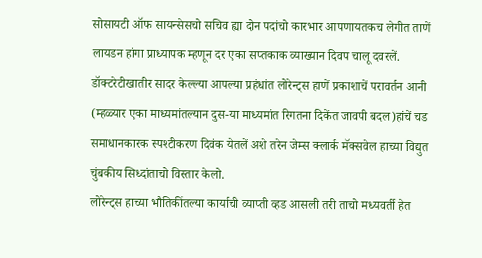सोसायटी ऑफ सायन्सेसचो सचिव ह्या दोन पदांचो कारभार आपणायतकच लेगीत ताणें लायडन हांगा प्राध्यापक म्हणून दर एका सप्तकाक व्याख्यान दिवप चालू दवरलें. डॉक्टरेटीखातीर सादर केल्ल्या आपल्या प्रहंधांत लोरेन्ट्स हाणें प्रकाशाचें परावर्तन आनी (म्हळ्यार एका माध्यमांतल्यान दुस-या माध्यमांत रिगतना दिकेंत जावपी बदल)हांचें चड समाधानकारक स्पश्टीकरण दिवंक येतलें अशे तरेन जेम्स क्लार्क मॅक्सवेल हाच्या विद्युत चुंबकीय सिध्दांताचो विस्तार केलो.
लोरेन्ट्स हाच्या भौतिकींतल्या कार्याची व्याप्ती व्हड आसली तरी ताचो मध्यवर्ती हेत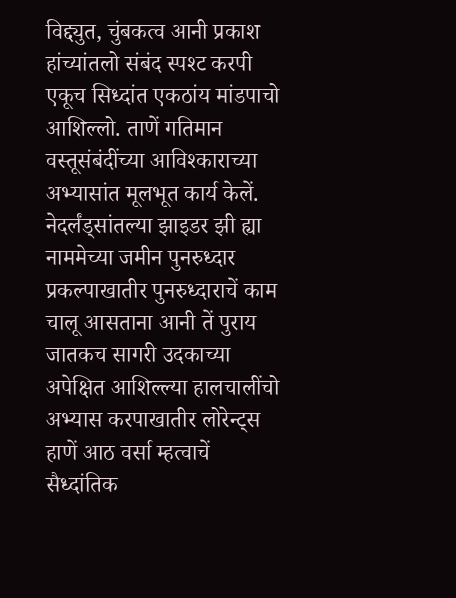विद्द्युत, चुंबकत्व आनी प्रकाश हांच्यांतलो संबंद स्पश्ट करपी एकूच सिध्दांत एकठांय मांडपाचो आशिल्लो. ताणें गतिमान वस्तूसंबंदींच्या आविश्काराच्या अभ्यासांत मूलभूत कार्य केलें. नेदर्लंड्सांतल्या झाइडर झी ह्या नाममेच्या जमीन पुनरुध्दार प्रकल्पाखातीर पुनरुध्दाराचें काम चालू आसताना आनी तें पुराय जातकच सागरी उदकाच्या अपेक्षित आशिल्ल्या हालचालींचो अभ्यास करपाखातीर लोरेन्ट्स हाणें आठ वर्सा म्हत्वाचें सैध्दांतिक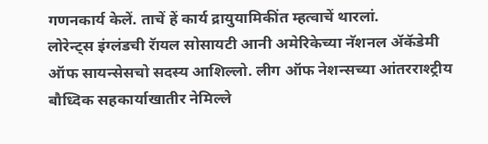गणनकार्य केलें. ताचें हें कार्य द्रायुयामिकींत म्हत्वाचें थारलां.
लोरेन्ट्स इंग्लंडची रॅायल सोसायटी आनी अमेरिकेच्या नॅशनल ॲकॅडेमी ऑफ सायन्सेसचो सदस्य आशिल्लो. लीग ऑफ नेशन्सच्या आंतरराश्ट्रीय बौध्दिक सहकार्याखातीर नेमिल्ले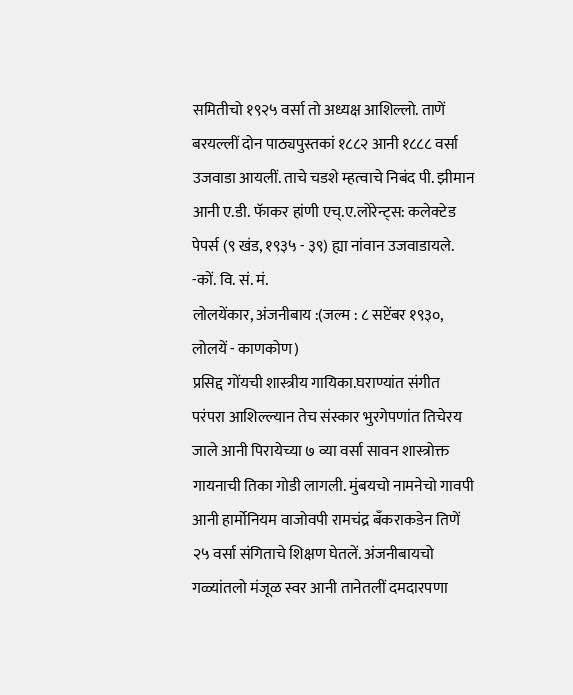समितीचो १९२५ वर्सा तो अध्यक्ष आशिल्लो. ताणें बरयल्लीं दोन पाठ्यपुस्तकां १८८२ आनी १८८८ वर्सा उजवाडा आयलीं. ताचे चडशे म्हत्वाचे निबंद पी. झीमान आनी ए.डी. फॅाकर हांणी एच्.ए.लोरेन्ट्स: कलेक्टेड पेपर्स (९ खंड, १९३५ - ३९) ह्या नांवान उजवाडायले.
-कों. वि. सं. मं.
लोलयेंकार, अंजनीबाय :(जल्म : ८ सप्टेंबर १९३०, लोलयें - काणकोण)
प्रसिद्द गोंयची शास्त्रीय गायिका.घराण्यांत संगीत परंपरा आशिल्ल्यान तेच संस्कार भुरगेपणांत तिचेरय जाले आनी पिरायेच्या ७ व्या वर्सा सावन शास्त्रोक्त गायनाची तिका गोडी लागली. मुंबयचो नामनेचो गावपी आनी हार्मोनियम वाजोवपी रामचंद्र बँकराकडेन तिणें २५ वर्सा संगिताचे शिक्षण घेतलें. अंजनीबायचो गळ्यांतलो मंजूळ स्वर आनी तानेतलीं दमदारपणा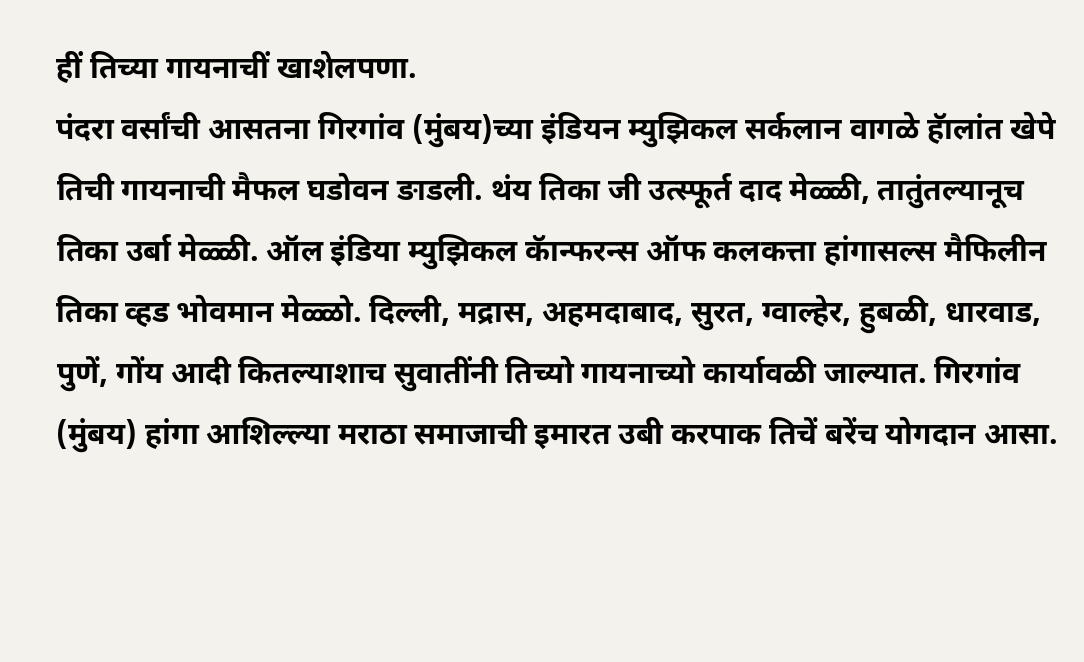हीं तिच्या गायनाचीं खाशेलपणा.
पंदरा वर्सांची आसतना गिरगांव (मुंबय)च्या इंडियन म्युझिकल सर्कलान वागळे हॅालांत खेपे तिची गायनाची मैफल घडोवन ङाडली. थंय तिका जी उत्स्फूर्त दाद मेळ्ळी, तातुंतल्यानूच तिका उर्बा मेळ्ळी. ऑल इंडिया म्युझिकल कॅान्फरन्स ऑफ कलकत्ता हांगासल्स मैफिलीन तिका व्हड भोवमान मेळ्ळो. दिल्ली, मद्रास, अहमदाबाद, सुरत, ग्वाल्हेर, हुबळी, धारवाड, पुणें, गोंय आदी कितल्याशाच सुवातींनी तिच्यो गायनाच्यो कार्यावळी जाल्यात. गिरगांव (मुंबय) हांगा आशिल्ल्या मराठा समाजाची इमारत उबी करपाक तिचें बरेंच योगदान आसा.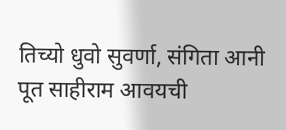तिच्यो धुवो सुवर्णा, संगिता आनी पूत साहीराम आवयची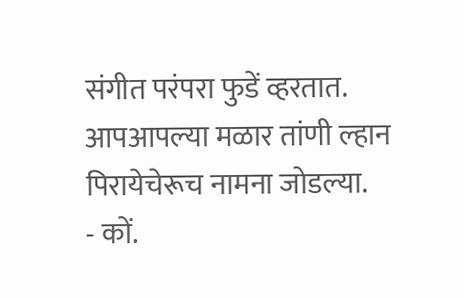संगीत परंपरा फुडें व्हरतात. आपआपल्या मळार तांणी ल्हान पिरायेचेरूच नामना जोडल्या.
- कों.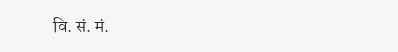वि. सं. मं.